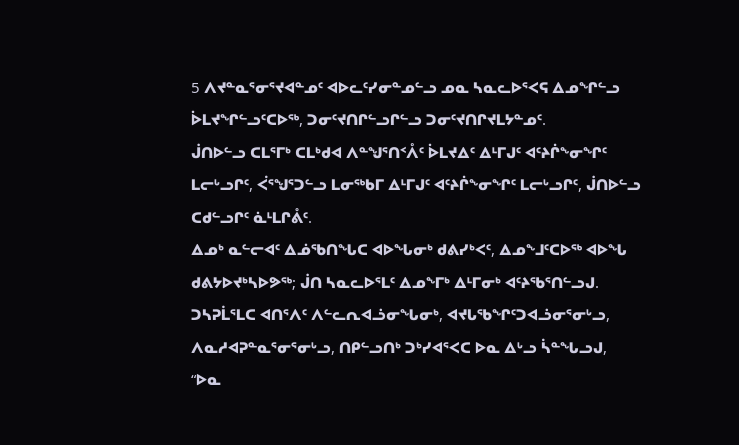5 ᐱᔪᓐᓇᕐᓂᕐᔪᐊᓐᓄᑦ ᐊᐅᓚᑦᓯᓂᓐᓄᓪᓗ ᓄᓇ ᓴᓇᓚᐅᕐᐸᕋ ᐃᓄᖏᓪᓗ ᐆᒪᔪᖏᓪᓗᑦᑕᐅᖅ, ᑐᓂᑦᔪᑎᒋᓪᓗᒋᓪᓗ ᑐᓂᑦᔪᑎᒋᔪᒪᔭᓐᓄᑦ.
ᒎᑎᐅᓪᓗ ᑕᒪᕐᒥᒃ ᑕᒪᒃᑯᐊ ᐱᓐᖑᕐᑎᑉᐰᑦ ᐆᒪᔪᐃᑦ ᐃᒻᒥᒍᑦ ᐊᑦᔨᒌᖕᓂᖏᑦ ᒪᓕᒡᓗᒋᑦ, ᐹᕐᖑᕐᑐᓪᓗ ᒪᓂᖅᑲᒥ ᐃᒻᒥᒍᑦ ᐊᑦᔨᒌᖕᓂᖏᑦ ᒪᓕᒡᓗᒋᑦ, ᒎᑎᐅᓪᓗ ᑕᑯᓪᓗᒋᑦ ᓈᒻᒪᒋᕔᑦ.
ᐃᓄᒃ ᓇᓪᓕᐊᑦ ᐃᓅᖃᑎᖓᑕ ᐊᐅᖓᓂᒃ ᑯᕕᓯᒃᐸᑦ, ᐃᓄᖕᒧᑦᑕᐅᖅ ᐊᐅᖓ ᑯᕕᔭᐅᔪᒃᓴᐅᕗᖅ; ᒎᑎ ᓴᓇᓚᐅᕐᒪᑦ ᐃᓄᖕᒥᒃ ᐃᒻᒥᓂᒃ ᐊᑦᔨᖃᕐᑎᓪᓗᒍ.
ᑐᓴᕈᒫᕐᒪᑕ ᐊᑎᕐᐱᑦ ᐱᓪᓚᕆᐊᓘᓂᖓᓂᒃ, ᐊᔪᒐᖃᖏᑦᑐᐊᓘᓂᕐᓂᒡᓗ, ᐱᓇᓱᐊᕈᓐᓇᕐᓂᕐᓂᒡᓗ, ᑎᑭᓪᓗᑎᒃ ᑐᒃᓯᐊᕐᐸᑕ ᐅᓇ ᐃᒡᓗ ᓵᓐᖓᓗᒍ,
“ᐅᓇ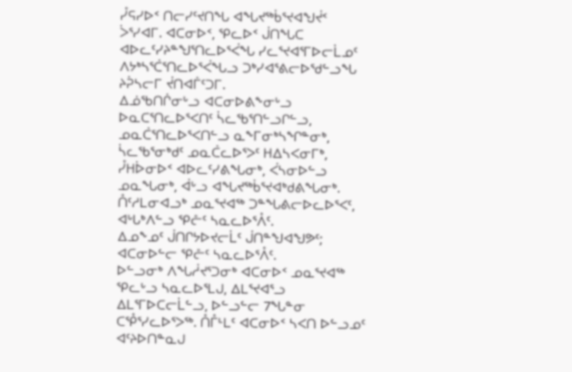ᓮᕋᓯᐅᑉ ᑎᓕᓯᑦᔪᑎᖓ ᐊᖓᔪᖅᑳᕐᔪᐊᖑᔫᑉ ᐴᕐᓯᐊᒥ. ᐊᑕᓂᐅᑉ, ᕿᓚᐅᑉ ᒎᑎᖓᑕ ᐊᐅᓚᑦᓯᔨᓐᖑᕐᑎᓚᐅᕐᐹᖓ ᓯᓚᕐᔪᐊᕐᒥᐅᓕᒫᓄᑦ ᐱᔭᒃᓴᕐᑖᕐᑎᓚᐅᕐᐹᖓᓗ ᑐᒃᓯᐊᕐᕕᓕᐅᖁᓪᓗᖓ ᔨᕉᓴᓕᒥ ᔫᑎᐊᒦᑦᑐᒥ.
ᐃᓅᖃᑎᒌᓂᒡᓗ ᐊᑕᓂᐅᕕᖕᓂᒡᓗ ᐅᓇᑕᕐᑎᓚᐅᕐᐸᑎᑦ ᓵᓚᖃᕐᑎᓪᓗᒋᓪᓗ, ᓄᓇᑖᕐᑎᓚᐅᕐᐸᑎᓪᓗ ᓇᖕᒥᓂᒃᓴᖏᓐᓂᒃ, ᓵᓚᖃᕐᓂᒃᑯᑦ ᓄᓇᑖᓚᐅᕐᐳᑦ ᕼᐃᓴᐸᓂᒥᒃ, ᓮᕼᐆᓂᐅᑉ ᐊᐅᓚᑦᓯᕕᖓᓂᒃ, ᐹᓴᓂᐅᓪᓗ ᓄᓇᖓᓂᒃ, ᐋᒡᓗ ᐊᖓᔪᖅᑳᕐᔪᐊᒃᑯᕕᖓᓂᒃ.
ᑍᑦᓱᒪᓂᐊᓗᒃ ᓄᓇᕐᔪᐊᖅ ᑐᓐᖓᕕᓕᐅᓚᐅᕐᐸᑦ, ᐊᒡᒐᒃᐱᓪᓗ ᕿᓔᑦ ᓴᓇᓚᐅᕐᐰᑦ.
ᐃᓄᖕᓄᑦ ᒎᑎᒋᔭᐅᔪᓕᒫᑦ ᒎᑎᓐᖑᐊᖑᕗᑦ; ᐊᑕᓂᐅᓪᓕ ᕿᓔᑦ ᓴᓇᓚᐅᕐᐰᑦ.
ᐅᓪᓗᓂᒃ ᐱᖓᓲᔪᕐᑐᓂᒃ ᐊᑕᓂᐅᑉ ᓄᓇᕐᔪᐊᖅ ᕿᓚᒡᓗ ᓴᓇᓚᐅᕐᒪᒍ, ᐃᒪᕐᔪᐊᕐᓗ ᐃᒪᕐᒥᐅᑕᓕᒫᓪᓗ, ᐅᓪᓗᓪᓕ 7ᖓᓐᓂ ᑕᕾᕐᓯᓚᐅᕐᐳᖅ. ᑍᒤᒻᒪᑦ ᐊᑕᓂᐅᑉ ᓴᐸᑎ ᐅᓪᓗᓄᑦ ᐊᑦᔨᐅᑎᓐᓇᒍ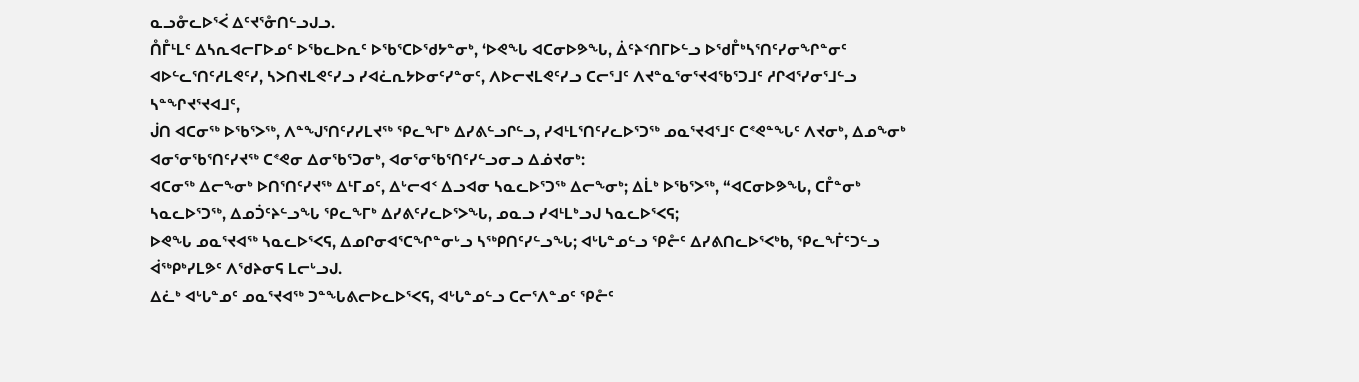ᓇᓗᓁᓚᐅᕐᐹ ᐃᑦᔪᕐᓁᑎᓪᓗᒍᓗ.
ᑍᒤᒻᒪᑦ ᐃᓴᕆᐊᓕᒥᐅᓄᑦ ᐅᖃᓚᐅᕆᑦ ᐅᖃᕐᑕᐅᖁᔭᓐᓂᒃ, ‘ᐅᕙᖓ ᐊᑕᓂᐅᕗᖓ, ᐄᑦᔨᑉᑎᒥᐅᓪᓗ ᐅᖁᒤᒃᓴᕐᑎᑦᓯᓂᖏᓐᓂᑦ ᐊᐅᓪᓚᕐᑎᑦᓱᒪᕙᑦᓯ, ᓴᐳᑎᔪᒪᕙᑦᓯᓗ ᓯᐊᓛᕆᔭᐅᓂᑦᓯᓐᓂᑦ, ᐱᐅᓕᔪᒪᕙᑦᓯᓗ ᑕᓕᕐᒧᑦ ᐱᔪᓐᓇᕐᓂᕐᔪᐊᖃᕐᑐᒧᑦ ᓱᒋᐊᕐᓯᓂᕐᒧᓪᓗ ᓴᓐᖏᔪᕐᔪᐊᒧᑦ,
ᒎᑎ ᐊᑕᓂᖅ ᐅᖃᕐᐳᖅ, ᐱᓐᖑᕐᑎᑦᓯᓯᒪᔪᖅ ᕿᓚᖕᒥᒃ ᐃᓯᕕᓪᓗᒋᓪᓗ, ᓯᐊᒻᒪᕐᑎᑦᓯᓚᐅᕐᑐᖅ ᓄᓇᕐᔪᐊᕐᒧᑦ ᑕᕝᕙᓐᖓᑦ ᐱᔪᓂᒃ, ᐃᓄᖕᓂᒃ ᐊᓂᕐᓂᖃᕐᑎᑦᓯᔪᖅ ᑕᕝᕙᓂ ᐃᓂᖃᕐᑐᓂᒃ, ᐊᓂᕐᓂᖃᕐᑎᑦᓯᓪᓗᓂᓗ ᐃᓅᔪᓂᒃ:
ᐊᑕᓂᖅ ᐃᓕᖕᓂᒃ ᐅᑎᕐᑎᑦᓯᔪᖅ ᐃᒻᒥᓄᑦ, ᐃᒡᓕᐊᑉ ᐃᓗᐊᓂ ᓴᓇᓚᐅᕐᑐᖅ ᐃᓕᖕᓂᒃ; ᐃᒫᒃ ᐅᖃᕐᐳᖅ, “ᐊᑕᓂᐅᕗᖓ, ᑕᒤᓐᓂᒃ ᓴᓇᓚᐅᕐᑐᖅ, ᐃᓄᑑᑦᔨᓪᓗᖓ ᕿᓚᖕᒥᒃ ᐃᓯᕕᑦᓯᓚᐅᕐᐳᖓ, ᓄᓇᓗ ᓯᐊᒻᒪᒃᓗᒍ ᓴᓇᓚᐅᕐᐸᕋ;
ᐅᕙᖓ ᓄᓇᕐᔪᐊᖅ ᓴᓇᓚᐅᕐᐸᕋ, ᐃᓄᒋᓂᐊᕐᑕᖏᓐᓂᒡᓗ ᓴᖅᑭᑎᑦᓯᓪᓗᖓ; ᐊᒡᒐᓐᓄᓪᓗ ᕿᓔᑦ ᐃᓯᕕᑎᓚᐅᕐᐸᒃᑲ, ᕿᓚᖕᒦᑦᑐᓪᓗ ᐋᖅᑭᒃᓯᒪᕗᑦ ᐱᖁᔨᓂᕋ ᒪᓕᒡᓗᒍ.
ᐃᓛᒃ ᐊᒡᒐᓐᓄᑦ ᓄᓇᕐᔪᐊᖅ ᑐᓐᖓᕕᓕᐅᓚᐅᕐᐸᕋ, ᐊᒡᒐᓐᓄᓪᓗ ᑕᓕᕐᐱᓐᓄᑦ ᕿᓔᑦ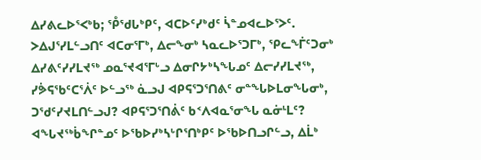ᐃᓯᕕᓚᐅᕐᐸᒃᑲ; ᕾᖁᒐᒃᑭᑦ, ᐊᑕᐅᑦᓯᒃᑯᑦ ᓵᓐᓄᐊᓚᐅᕐᐳᑦ.
ᐳᐃᒍᕐᓯᒪᓪᓗᑎᑦ ᐊᑕᓂᕐᒥᒃ, ᐃᓕᖕᓂᒃ ᓴᓇᓚᐅᕐᑐᒥᒃ, ᕿᓚᖕᒦᑦᑐᓂᒃ ᐃᓯᕕᑦᓯᓯᒪᔪᖅ ᓄᓇᕐᔪᐊᕐᒥᒡᓗ ᐃᓂᒋᔭᒃᓴᖓᓄᑦ ᐃᓕᓯᓯᒪᔪᖅ, ᓯᕘᕋᖃᑦᑕᕐᐲᑦ ᐅᓪᓗᖅ ᓈᓗᒍ ᐊᑭᕋᕐᑐᕐᑎᕕᑦ ᓂᓐᖓᐅᒪᓂᖓᓂᒃ, ᑐᖁᑦᓯᔪᒪᑎᓪᓗᒍ? ᐊᑭᕋᕐᑐᕐᑎᕖᑦ ᑲᑉᐱᐊᓇᕐᓂᖓ ᓇᓃᒻᒪᑦ?
ᐊᖓᔪᖅᑳᖏᓐᓄᑦ ᐅᖃᐅᓯᒃᓴᒡᒋᕐᑎᒃᑭᑦ ᐅᖃᐅᑎᓗᒋᓪᓗ, ᐃᒫᒃ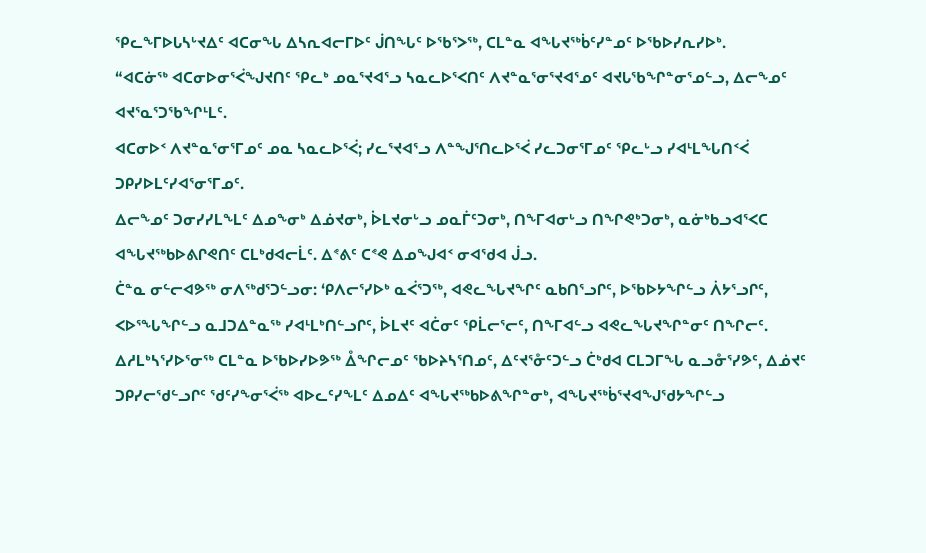ᕿᓚᖕᒥᐅᒐᓴᒡᔪᐃᑦ ᐊᑕᓂᖓ ᐃᓴᕆᐊᓕᒥᐅᑦ ᒎᑎᖓᑦ ᐅᖃᕐᐳᖅ, ᑕᒪᓐᓇ ᐊᖓᔪᖅᑳᑦᓯᓐᓄᑦ ᐅᖃᐅᓯᕆᓯᐅᒃ.
“ᐊᑕᓃᖅ ᐊᑕᓂᐅᓂᕐᐹᖑᔪᑎᑦ ᕿᓚᒃ ᓄᓇᕐᔪᐊᕐᓗ ᓴᓇᓚᐅᕐᐸᑎᑦ ᐱᔪᓐᓇᕐᓂᕐᔪᐊᕐᓄᑦ ᐊᔪᒐᖃᖏᓐᓂᕐᓄᓪᓗ, ᐃᓕᖕᓄᑦ ᐊᔪᕐᓇᕐᑐᖃᖏᒻᒪᑦ.
ᐊᑕᓂᐅᑉ ᐱᔪᓐᓇᕐᓂᕐᒥᓄᑦ ᓄᓇ ᓴᓇᓚᐅᕐᐹ; ᓯᓚᕐᔪᐊᕐᓗ ᐱᓐᖑᕐᑎᓚᐅᕐᐹ ᓯᓚᑐᓂᕐᒥᓄᑦ ᕿᓚᒡᓗ ᓯᐊᒻᒪᖓᑎᑉᐹ ᑐᑭᓯᐅᒪᑦᓯᐊᕐᓂᕐᒥᓄᑦ.
ᐃᓕᖕᓄᑦ ᑐᓂᓯᓯᒪᖕᒪᑦ ᐃᓄᖕᓂᒃ ᐃᓅᔪᓂᒃ, ᐆᒪᔪᓂᒡᓗ ᓄᓇᒦᑦᑐᓂᒃ, ᑎᖕᒥᐊᓂᒡᓗ ᑎᖏᕙᒃᑐᓂᒃ, ᓇᓃᒃᑲᓗᐊᕐᐸᑕ ᐊᖓᔪᖅᑲᐅᕕᒋᕙᑎᑦ ᑕᒪᒃᑯᐊᓕᒫᑦ. ᐃᕝᕕᑦ ᑕᕝᕙ ᐃᓄᖑᐊᑉ ᓂᐊᖁᐊ ᒎᓗ.
ᑖᓐᓇ ᓂᓪᓕᐊᕗᖅ ᓂᐱᖅᑯᕐᑐᓪᓗᓂ: ‘ᑭᐱᓕᕐᓯᐅᒃ ᓇᐹᕐᑐᖅ, ᐊᕙᓚᖓᔪᖏᑦ ᓇᑲᑎᕐᓗᒋᑦ, ᐅᖃᐅᔭᖏᓪᓗ ᐲᔭᕐᓗᒋᑦ, ᐸᐅᕐᖓᖏᓪᓗ ᓇᒧᑐᐃᓐᓇᖅ ᓯᐊᒻᒪᒃᑎᓪᓗᒋᑦ, ᐆᒪᔪᑦ ᐊᑖᓂᑦ ᕿᒫᓕᕐᓕᑦ, ᑎᖕᒥᐊᓪᓗ ᐊᕙᓚᖓᔪᖏᓐᓂᑦ ᑎᖏᓕᑦ.
ᐃᓱᒪᒃᓴᕐᓯᐅᕐᓂᖅ ᑕᒪᓐᓇ ᐅᖃᐅᓯᐅᕗᖅ ᐂᖏᓕᓄᑦ ᖃᐅᔨᓴᕐᑎᓄᑦ, ᐃᑦᔪᕐᓁᑦᑐᓪᓗ ᑖᒃᑯᐊ ᑕᒪᑐᒥᖓ ᓇᓗᓁᕐᓯᕗᑦ, ᐃᓅᔪᑦ ᑐᑭᓯᓕᖁᓪᓗᒋᑦ ᖁᑦᓯᖕᓂᕐᐹᖅ ᐊᐅᓚᑦᓯᖕᒪᑦ ᐃᓄᐃᑦ ᐊᖓᔪᖅᑲᐅᕕᖏᓐᓂᒃ, ᐊᖓᔪᖅᑳᕐᔪᐊᖑᖁᔭᖏᓪᓗ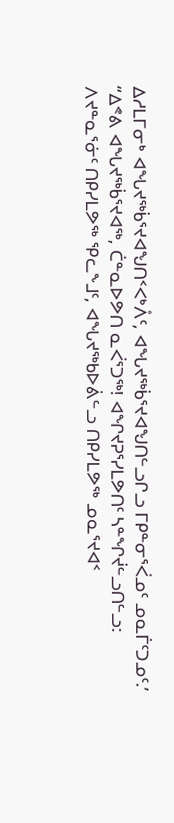ᐃᓱᒪᒥᓂᒃ ᐊᖓᔪᖅᑳᕐᔪᐊᖑᑎᑉᐸᒃᐰᑦ, ᐊᖓᔪᖅᑳᕐᔪᐊᖑᑎᓪᓗᒋᓗ ᒥᑭᓐᓂᕐᐹᓄᑦ ᓄᓇᒦᑦᑐᓄᑦ.’
“ᐃᕝᕕ ᐊᖓᔪᖅᑳᕐᔪᐊᖅ, ᑖᓐᓇᐅᕗᑎ ᓇᐹᕐᑐᖅ! ᐊᖏᔪᕈᕐᓯᒪᕗᑎᑦ ᓴᓐᖏᔫᓪᓗᑎᓪᓗ: ᐱᔪᓐᓇᕐᓃᑦ ᑎᑭᓯᒪᕗᖅ ᕿᓚᖕᒧᑦ, ᐊᖓᔪᖅᑲᐅᕖᓪᓗ ᑎᑭᓯᒪᕗᖅ ᓄᓇᕐᔪᐊᑉ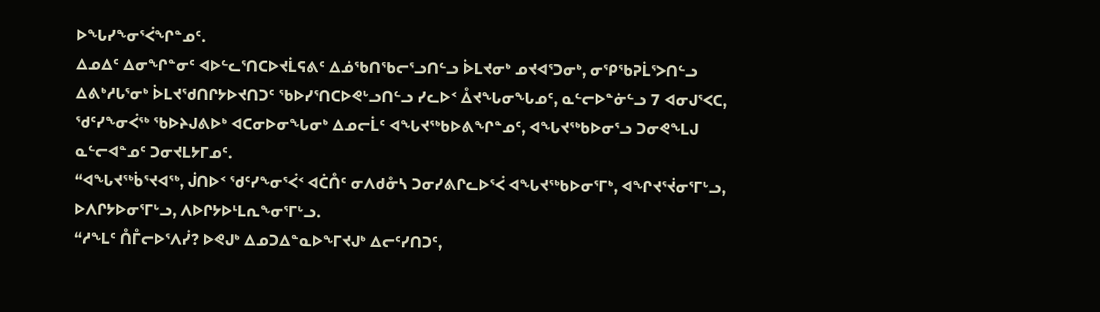ᐅᖓᓯᖕᓂᕐᐹᖏᓐᓄᑦ.
ᐃᓄᐃᑦ ᐃᓂᖏᓐᓂᑦ ᐊᐅᓪᓚᕐᑎᑕᐅᔪᒫᕋᕕᑦ ᐃᓅᖃᑎᖃᓕᕐᓗᑎᓪᓗ ᐆᒪᔪᓂᒃ ᓄᔪᐊᕐᑐᓂᒃ, ᓂᕿᖃᕈᒫᕐᐳᑎᓪᓗ ᐃᕕᒃᓱᒐᕐᓂᒃ ᐆᒪᔪᖁᑎᒋᔭᐅᔪᑎᑐᑦ ᖃᐅᓯᕐᑎᑕᐅᕙᒡᓗᑎᓪᓗ ᓯᓚᐅᑉ ᐂᔪᖓᓂᖓᓄᑦ, ᓇᓪᓕᐅᓐᓃᓪᓗ 7 ᐊᓂᒍᕐᐸᑕ, ᖁᑦᓯᖕᓂᐹᖅ ᖃᐅᔨᒍᕕᐅᒃ ᐊᑕᓂᐅᓂᖓᓂᒃ ᐃᓄᓕᒫᑦ ᐊᖓᔪᖅᑲᐅᕕᖏᓐᓄᑦ, ᐊᖓᔪᖅᑲᐅᓂᕐᓗ ᑐᓂᕙᖕᒪᒍ ᓇᓪᓕᐊᓐᓄᑦ ᑐᓂᔪᒪᔭᒥᓄᑦ.
“ᐊᖓᔪᖅᑳᕐᔪᐊᖅ, ᒎᑎᐅᑉ ᖁᑦᓯᖕᓂᕐᐹᑉ ᐊᑖᑍᑦ ᓂᐱᑯᓁᓴ ᑐᓂᓯᕕᒋᓚᐅᕐᐹ ᐊᖓᔪᖅᑲᐅᓂᕐᒥᒃ, ᐊᖏᔪᕐᔫᓂᕐᒥᒡᓗ, ᐅᐱᒋᔭᐅᓂᕐᒥᒡᓗ, ᐱᐅᒋᔭᐅᒻᒪᕆᖕᓂᕐᒥᒡᓗ.
“ᓱᖕᒪᑦ ᑍᒤᓕᐅᕐᐱᓰ? ᐅᕙᒍᒃ ᐃᓄᑐᐃᓐᓇᐅᖕᒥᔪᒍᒃ ᐃᓕᑦᓯᑎᑐᑦ,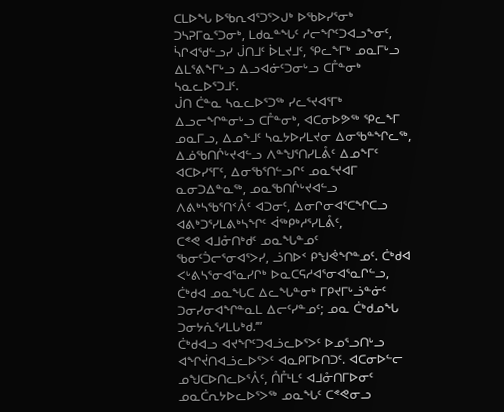ᑕᒪᐅᖓ ᐅᖃᕆᐊᕐᑐᕐᐳᒍᒃ ᐅᖃᐅᓯᕐᓂᒃ ᑐᓴᕈᒥᓇᕐᑐᓂᒃ, ᒪᑯᓇᓐᖓᑦ ᓱᓕᖏᑦᑐᐊᓗᖕᓂᑦ, ᓵᒋᐊᖁᓪᓗᓯ ᒎᑎᒧᑦ ᐆᒪᔪᒧᑦ, ᕿᓚᖕᒥᒃ ᓄᓇᒥᒡᓗ ᐃᒪᕐᕕᖕᒥᒡᓗ ᐃᓗᐊᓃᑦᑐᓂᒡᓗ ᑕᒤᓐᓂᒃ ᓴᓇᓚᐅᕐᑐᒧᑦ.
ᒎᑎ ᑖᓐᓇ ᓴᓇᓚᐅᕐᑐᖅ ᓯᓚᕐᔪᐊᕐᒥᒃ ᐃᓗᓕᖏᓐᓂᒡᓗ ᑕᒤᓐᓂᒃ, ᐊᑕᓂᐅᕗᖅ ᕿᓚᖕᒥ ᓄᓇᒥᓗ, ᐃᓄᖕᒧᑦ ᓴᓇᔭᐅᓯᒪᔪᓂ ᐃᓂᖃᓐᖏᓚᖅ,
ᐃᓅᖃᑎᒌᒡᔪᐊᓪᓗ ᐱᓐᖑᕐᑎᓯᒪᕔᑦ ᐃᓄᖕᒥᑦ ᐊᑕᐅᓯᕐᒥᑦ, ᐃᓂᖃᕐᑎᓪᓗᒋᑦ ᓄᓇᕐᔪᐊᒥ ᓇᓂᑐᐃᓐᓇᖅ, ᓄᓇᖃᑎᒌᒡᔪᐊᓪᓗ ᐱᕕᒃᓴᖃᕐᑎᑉᐰᑦ ᐊᑐᓂᑦ, ᐃᓂᒋᓂᐊᕐᑕᖏᑕᓗ ᐊᕕᒃᑐᕐᓯᒪᕕᒃᓴᖏᑦ ᐋᖅᑭᒃᓱᕐᓯᒪᕔᑦ,
ᑕᕝᕙ ᐊᒧᓁᑎᒃᑯᑦ ᓄᓇᖓᓐᓄᑦ ᖃᓂᑦᑑᓕᕐᓂᐊᕐᐳᓯ, ᓘᑎᐅᑉ ᑭᖑᕚᖏᓐᓄᑦ. ᑖᒃᑯᐊ ᐸᒡᕕᓴᕐᓂᐊᕐᓇᓯᒋᒃ ᐅᓇᑕᕋᓱᐊᕐᓂᐊᕐᓇᒋᓪᓗ, ᑖᒃᑯᐊ ᓄᓇᖓᑕ ᐃᓚᖓᓐᓂᒃ ᒥᑭᔪᒥᒡᓘᓐᓃᑦ ᑐᓂᓯᓂᐊᖏᓐᓇᒪ ᐃᓕᑦᓯᓐᓄᑦ; ᓄᓇ ᑖᒃᑯᓄᖓ ᑐᓂᔭᕇᕐᓯᒪᒐᒃᑯ.’”
ᑖᒃᑯᐊᓗ ᐊᔪᖏᑦᑐᐊᓘᓚᐅᕐᐳᑦ ᐅᓄᕐᓗᑎᒡᓗ ᐊᖏᔫᑎᐊᓘᓚᐅᕐᐳᑦ ᐊᓇᑭᒥᐅᑎᑐᑦ. ᐊᑕᓂᐅᓪᓕ ᓄᖑᑕᐅᑎᓚᐅᕐᐰᑦ, ᑍᒤᒻᒪᑦ ᐊᒧᓁᑎᒥᐅᓂᑦ ᓄᓇᑖᕆᔭᐅᓚᐅᕐᐳᖅ ᓄᓇᖓᑦ ᑕᕝᕙᓂᓗ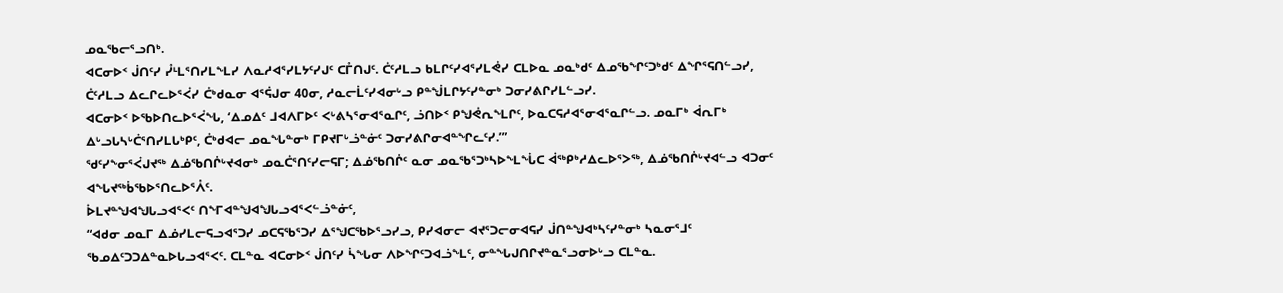ᓄᓇᖃᓕᕐᓗᑎᒃ.
ᐊᑕᓂᐅᑉ ᒎᑎᑦᓯ ᓮᒻᒪᕐᑎᓯᒪᖕᒪᓯ ᐱᓇᓱᐊᕐᓯᒪᔭᑦᓯᒍᑦ ᑕᒤᑎᒍᑦ. ᑖᑦᓱᒪᓗ ᑲᒪᒋᑦᓯᐊᕐᓯᒪᕚᓯ ᑕᒪᐅᓇ ᓄᓇᒃᑯᑦ ᐃᓄᖃᖏᑦᑐᒃᑯᑦ ᐃᖏᕐᕋᑎᓪᓗᓯ, ᑖᑦᓱᒪᓗ ᐃᓚᒋᓚᐅᕐᐹᓯ ᑖᒃᑯᓇᓂ ᐊᕐᕌᒍᓂ 40ᓂ, ᓱᓇᓕᒫᑦᓯᐊᓂᒡᓗ ᑭᓐᖒᒪᒋᔭᑦᓯᓐᓂᒃ ᑐᓂᓯᕕᒋᓯᒪᓪᓗᓯ.
ᐊᑕᓂᐅᑉ ᐅᖃᐅᑎᓚᐅᕐᐹᖓ, ‘ᐃᓄᐃᑦ ᒧᐊᐱᒥᐅᑦ ᐸᒡᕕᓴᕐᓂᐊᕐᓇᒋᑦ, ᓘᑎᐅᑉ ᑭᖑᕚᕆᖕᒪᒋᑦ, ᐅᓇᑕᕋᓱᐊᕐᓂᐊᕐᓇᒋᓪᓗ. ᓄᓇᒥᒃ ᐋᕆᒥᒃ ᐃᒡᓗᒐᓴᒡᑖᕐᑎᓯᒪᒐᒃᑭᑦ, ᑖᒃᑯᐊᓕ ᓄᓇᖓᓐᓂᒃ ᒥᑭᔪᒥᒡᓘᓐᓃᑦ ᑐᓂᓯᕕᒋᓂᐊᓐᖏᓚᑦᓯ.’”
ᖁᑦᓯᖕᓂᕐᐹᒍᔪᖅ ᐃᓅᖃᑎᒌᒡᔪᐊᓂᒃ ᓄᓇᑖᕐᑎᑦᓯᓕᕋᒥ; ᐃᓅᖃᑎᒌᑦ ᓇᓂ ᓄᓇᖃᕐᑐᒃᓴᐅᖕᒪᖔᑕ ᐋᖅᑭᒃᓱᐃᓚᐅᕐᐳᖅ, ᐃᓅᖃᑎᒌᒡᔪᐊᓪᓗ ᐊᑐᓂᑦ ᐊᖓᔪᖅᑳᖃᐅᕐᑎᓚᐅᕐᐰᑦ.
ᐆᒪᔪᓐᖑᐊᖑᒐᓗᐊᕐᐸᑦ ᑎᖕᒥᐊᓐᖑᐊᖑᒐᓗᐊᕐᐸᓪᓘᓐᓃᑦ,
“ᐊᑯᓂ ᓄᓇᒥ ᐃᓅᓯᒪᓕᕋᓗᐊᕐᑐᓯ ᓄᑕᕋᖃᕐᑐᓯ ᐃᕐᖑᑕᖃᐅᕐᓗᓯᓗ, ᑭᓯᐊᓂᓕ ᐊᔪᕐᑐᓕᓂᐊᕋᓯ ᒎᑎᓐᖑᐊᒃᓴᑦᓯᓐᓂᒃ ᓴᓇᓂᕐᒧᑦ ᖃᓄᐃᑦᑐᑐᐃᓐᓇᐅᒐᓗᐊᕐᐸᑦ. ᑕᒪᓐᓇ ᐊᑕᓂᐅᑉ ᒎᑎᑦᓯ ᓵᖓᓂ ᐱᐅᖏᑦᑐᐊᓘᖕᒪᑦ, ᓂᓐᖓᒍᑎᒋᔪᓐᓇᕐᓗᓂᐅᒡᓗ ᑕᒪᓐᓇ.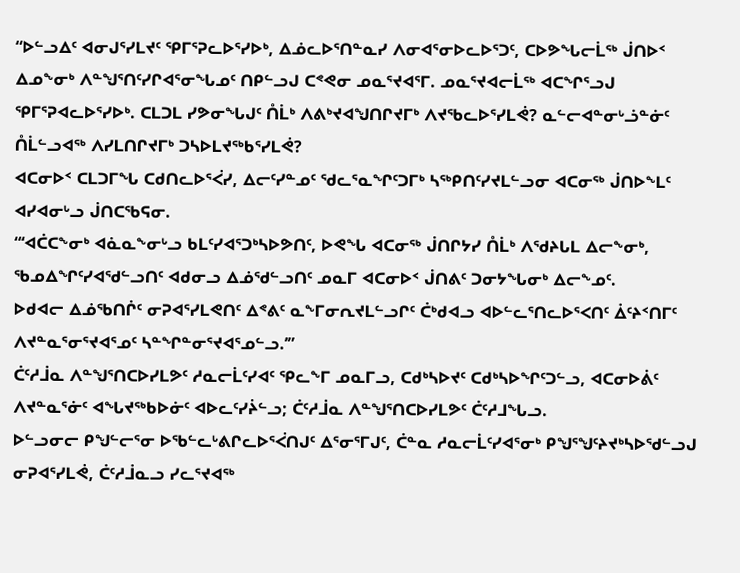“ᐅᓪᓗᐃᑦ ᐊᓂᒍᕐᓯᒪᔪᑦ ᕿᒥᕐᕈᓚᐅᕐᓯᐅᒃ, ᐃᓅᓚᐅᕐᑎᓐᓇᓯ ᐱᓂᐊᕐᓂᐅᓚᐅᕐᑐᑦ, ᑕᐅᕗᖓᓕᒫᖅ ᒎᑎᐅᑉ ᐃᓄᖕᓂᒃ ᐱᓐᖑᕐᑎᑦᓯᒋᐊᕐᓂᖓᓄᑦ ᑎᑭᓪᓗᒍ ᑕᕝᕙᓂ ᓄᓇᕐᔪᐊᕐᒥ. ᓄᓇᕐᔪᐊᓕᒫᖅ ᐊᑕᖏᕐᓗᒍ ᕿᒥᕐᕈᐊᓚᐅᕐᓯᐅᒃ. ᑕᒪᑐᒪ ᓯᕗᓂᖓᒍᑦ ᑍᒫᒃ ᐱᕕᒃᔪᐊᖑᑎᒋᔪᒥᒃ ᐱᔪᖃᓚᐅᕐᓯᒪᕚ? ᓇᓪᓕᐊᓐᓂᒡᓘᓐᓃᑦ ᑍᒫᓪᓗᐊᖅ ᐱᓯᒪᑎᒋᔪᒥᒃ ᑐᓴᐅᒪᔪᖅᑲᕐᓯᒪᕚ?
ᐊᑕᓂᐅᑉ ᑕᒪᑐᒥᖓ ᑕᑯᑎᓚᐅᕐᐹᓯ, ᐃᓕᑦᓯᓐᓄᑦ ᖁᓚᕐᓇᖏᑦᑐᒥᒃ ᓴᖅᑭᑎᑦᓯᔪᒪᓪᓗᓂ ᐊᑕᓂᖅ ᒎᑎᐅᖕᒪᑦ ᐊᓯᐊᓂᒡᓗ ᒎᑎᑕᖃᕋᓂ.
“‘ᐊᑖᑕᖕᓂᒃ ᐊᓈᓇᖕᓂᒡᓗ ᑲᒪᑦᓯᐊᕐᑐᒃᓴᐅᕗᑎᑦ, ᐅᕙᖓ ᐊᑕᓂᖅ ᒎᑎᒋᔭᓯ ᑍᒫᒃ ᐱᖁᔨᒐᒪ ᐃᓕᖕᓂᒃ, ᖃᓄᐃᖏᑦᓯᐊᖁᓪᓗᑎᑦ ᐊᑯᓂᓗ ᐃᓅᖁᓪᓗᑎᑦ ᓄᓇᒥ ᐊᑕᓂᐅᑉ ᒎᑎᕕᑦ ᑐᓂᔭᖓᓂᒃ ᐃᓕᖕᓄᑦ.
ᐅᑯᐊᓕ ᐃᓅᖃᑎᒌᑦ ᓂᕈᐊᕐᓯᒪᕙᑎᑦ ᐃᕝᕕᑦ ᓇᖕᒥᓂᕆᔪᒪᓪᓗᒋᑦ ᑖᒃᑯᐊᓗ ᐊᐅᓪᓚᕐᑎᓚᐅᕐᐸᑎᑦ ᐄᑦᔨᑉᑎᒥᑦ ᐱᔪᓐᓇᕐᓂᕐᔪᐊᕐᓄᑦ ᓴᓐᖏᓐᓂᕐᔪᐊᕐᓄᓪᓗ.’”
ᑖᑦᓱᒨᓇ ᐱᓐᖑᕐᑎᑕᐅᓯᒪᕗᑦ ᓱᓇᓕᒫᑦᓯᐊᑦ ᕿᓚᖕᒥ ᓄᓇᒥᓗ, ᑕᑯᒃᓴᐅᔪᑦ ᑕᑯᒃᓴᐅᖏᑦᑐᓪᓗ, ᐊᑕᓂᐅᕖᑦ ᐱᔪᓐᓇᕐᓃᑦ ᐊᖓᔪᖅᑲᐅᓃᑦ ᐊᐅᓚᑦᓯᔩᓪᓗ; ᑖᑦᓱᒨᓇ ᐱᓐᖑᕐᑎᑕᐅᓯᒪᕗᑦ ᑖᑦᓱᒧᖓᓗ.
ᐅᓪᓗᓂᓕ ᑭᖑᓪᓕᕐᓂ ᐅᖃᓪᓚᒡᕕᒋᓚᐅᕐᐹᑎᒍᑦ ᐃᕐᓂᕐᒥᒍᑦ, ᑖᓐᓇ ᓱᓇᓕᒫᑦᓯᐊᕐᓂᒃ ᑭᖑᕐᖑᑦᔨᔪᒃᓴᐅᖁᓪᓗᒍ ᓂᕈᐊᕐᓯᒪᕚ, ᑖᑦᓱᒨᓇᓗ ᓯᓚᕐᔪᐊᖅ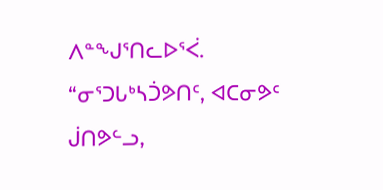ᐱᓐᖑᕐᑎᓚᐅᕐᐹ.
“ᓂᕐᑐᒐᒃᓴᑑᕗᑎᑦ, ᐊᑕᓂᕗᑦ ᒎᑎᕗᓪᓗ,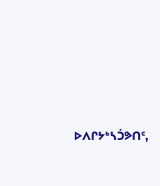ᐅᐱᒋᔭᒃᓴᑑᕗᑎᑦ,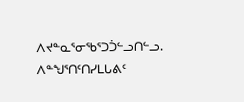ᐱᔪᓐᓇᕐᓂᖃᕐᑐᑑᓪᓗᑎᓪᓗ. ᐱᓐᖑᕐᑎᑦᑎᓯᒪᒐᕕᑦ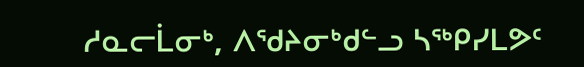ᓱᓇᓕᒫᓂᒃ, ᐱᖁᔨᓂᒃᑯᓪᓗ ᓴᖅᑭᓯᒪᕗᑦ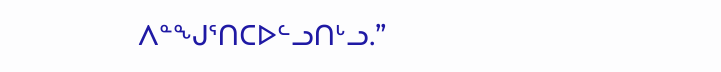ᐱᓐᖑᕐᑎᑕᐅᓪᓗᑎᒡᓗ.”